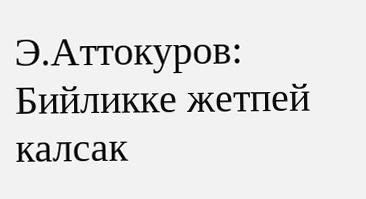Э.Аттокуров: Бийликке жетпей калсак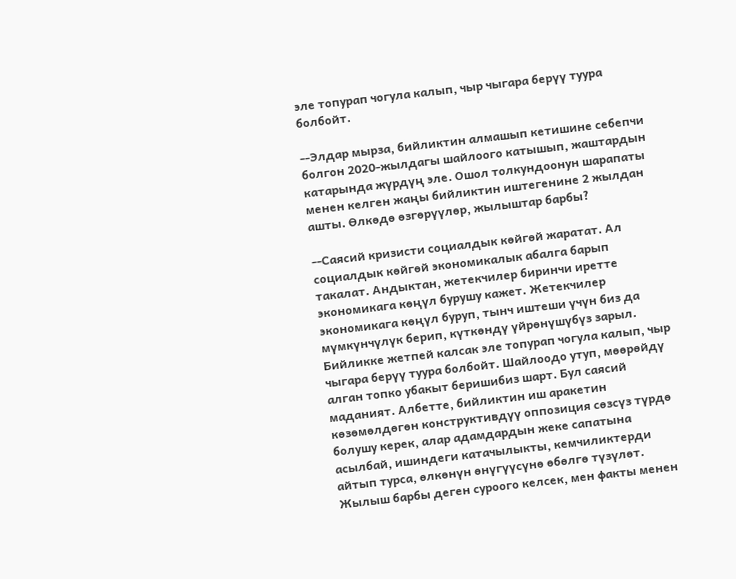эле топурап чогула калып, чыр чыгара берүү туура болбойт.

--Элдар мырза, бийликтин алмашып кетишине себепчи болгон 2020-жылдагы шайлоого катышып, жаштардын катарында жүрдүң эле. Ошол толкундоонун шарапаты менен келген жаңы бийликтин иштегенине 2 жылдан ашты. Өлкөдө өзгөрүүлөр, жылыштар барбы?

--Саясий кризисти социалдык көйгөй жаратат. Ал социалдык көйгөй экономикалык абалга барып такалат. Андыктан, жетекчилер биринчи иретте экономикага көңүл бурушу кажет. Жетекчилер экономикага көңүл буруп, тынч иштеши үчүн биз да мүмкүнчүлүк берип, күткөндү үйрөнүшүбүз зарыл. Бийликке жетпей калсак эле топурап чогула калып, чыр чыгара берүү туура болбойт. Шайлоодо утуп, мөөрөйдү алган топко убакыт беришибиз шарт. Бул саясий маданият. Албетте, бийликтин иш аракетин көзөмөлдөгөн конструктивдүү оппозиция сөзсүз түрдө болушу керек, алар адамдардын жеке сапатына асылбай, ишиндеги катачылыкты, кемчиликтерди айтып турса, өлкөнүн өнүгүүсүнө өбөлгө түзүлөт.
Жылыш барбы деген суроого келсек, мен факты менен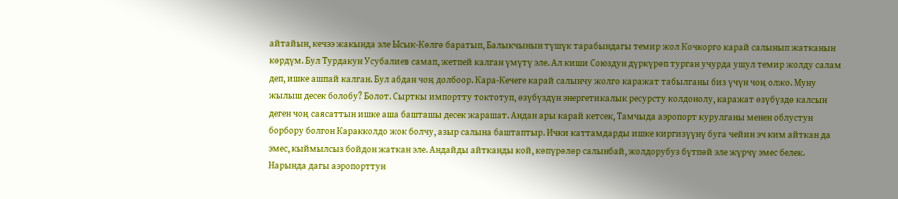айтайын, кечээ жакында эле Ысык-Көлгө баратып, Балыкчынын түшүк тарабындагы темир жол Кочкорго карай салынып жатканын көрдүм. Бул Турдакун Усубалиев самап, жетпей калган үмүтү эле. Ал киши Союздун дүркүрөп турган учурда ушул темир жолду салам деп, ишке ашпай калган. Бул абдан чоң долбоор. Кара-Кечеге карай салынчу жолго каражат табылганы биз үчүн чоң олжо. Муну жылыш десек болобу? Болот. Сырткы импортту токтотуп, өзүбүздүн энергетикалык ресурсту колдонолу, каражат өзүбүздө калсын деген чоң саясаттын ишке аша башташы десек жарашат. Андан ары карай кетсек, Тамчыда аэропорт курулганы менен облустун борбору болгон Каракколдо жок болчу, азыр салына баштаптыр. Ички каттамдарды ишке киргизүүнү буга чейин эч ким айткан да эмес, кыймылсыз бойдон жаткан эле. Андайды айтканды кой, көпүрөлөр салынбай, жолдорубуз бүтпөй эле жүрчү эмес белек. Нарында дагы аэропорттун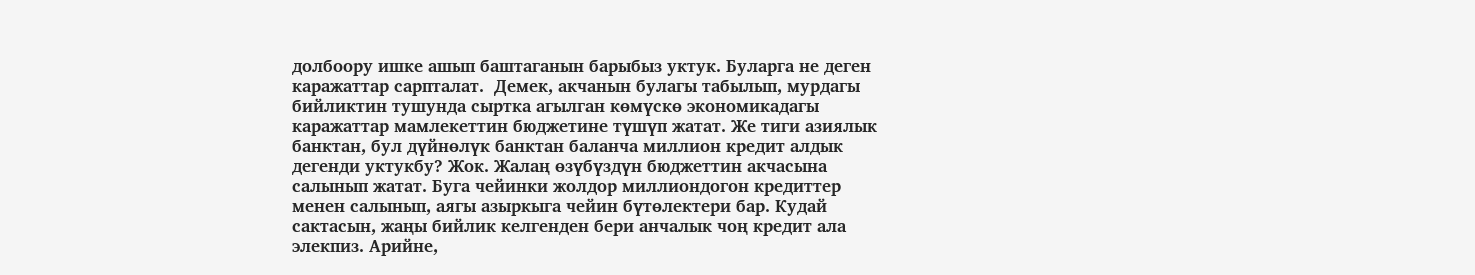долбоору ишке ашып баштаганын барыбыз уктук. Буларга не деген каражаттар сарпталат.  Демек, акчанын булагы табылып, мурдагы бийликтин тушунда сыртка агылган көмүскө экономикадагы каражаттар мамлекеттин бюджетине түшүп жатат. Же тиги азиялык банктан, бул дүйнөлүк банктан баланча миллион кредит алдык дегенди уктукбу? Жок. Жалаң өзүбүздүн бюджеттин акчасына салынып жатат. Буга чейинки жолдор миллиондогон кредиттер менен салынып, аягы азыркыга чейин бүтөлектери бар. Кудай сактасын, жаңы бийлик келгенден бери анчалык чоң кредит ала элекпиз. Арийне,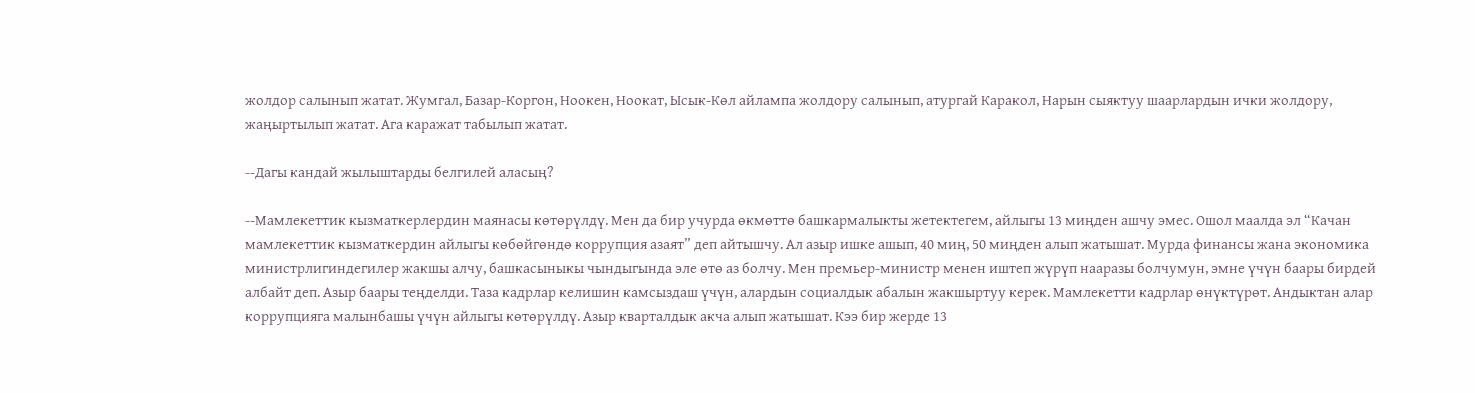жолдор салынып жатат. Жумгал, Базар-Коргон, Ноокен, Ноокат, Ысык-Көл айлампа жолдору салынып, атургай Каракол, Нарын сыяктуу шаарлардын ички жолдору, жаңыртылып жатат. Ага каражат табылып жатат.

--Дагы кандай жылыштарды белгилей аласың?

--Мамлекеттик кызматкерлердин маянасы көтөрүлдү. Мен да бир учурда өкмөттө башкармалыкты жетектегем, айлыгы 13 миңден ашчу эмес. Ошол маалда эл “Качан мамлекеттик кызматкердин айлыгы көбөйгөндө коррупция азаят” деп айтышчу. Ал азыр ишке ашып, 40 миң, 50 миңден алып жатышат. Мурда финансы жана экономика министрлигиндегилер жакшы алчу, башкасыныкы чындыгында эле өтө аз болчу. Мен премьер-министр менен иштеп жүрүп нааразы болчумун, эмне үчүн баары бирдей албайт деп. Азыр баары теңделди. Таза кадрлар келишин камсыздаш үчүн, алардын социалдык абалын жакшыртуу керек. Мамлекетти кадрлар өнүктүрөт. Андыктан алар коррупцияга малынбашы үчүн айлыгы көтөрүлдү. Азыр кварталдык акча алып жатышат. Кээ бир жерде 13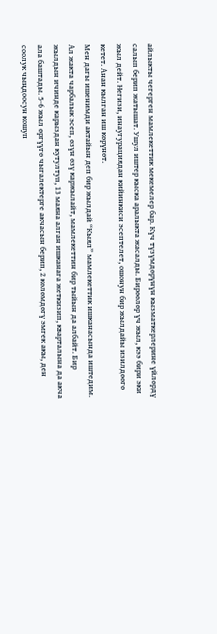айлыкты чегерген мамлекеттик мекемелер бар. Күч түзүмдөрүнүн кызматкерлерине үйлөрдү салып берип жатышат. Ушул иштер кыска аралыкта жасалды. Бирөөлөр үч жыл, кээ бири эки жыл дейт. Негизи, инаугурациядан кийинкиси эсептелет, ошонун бир жылдайы изилдөөгө кетет. Анан кылган иш көрүнөт.
Мен дагы ишенимди актайын деп бир жылдай “Кыял” мамлекеттик ишканасында иштедим. Ал жакта чарбалык эсеп, өзүн өзү каржылайт, мамлекеттин бир тыйын да албайт. Бир жылдын ичинде карыздан кутултуп, 13 маяна алган ишканага жеткизип, кварталына да акча ала баштады. 5-6 жыл өргүүгө чыгалектерге акчасын берип, 2 көлөмдөгү эмгек акы, ден соолук чыңдоосун кошуп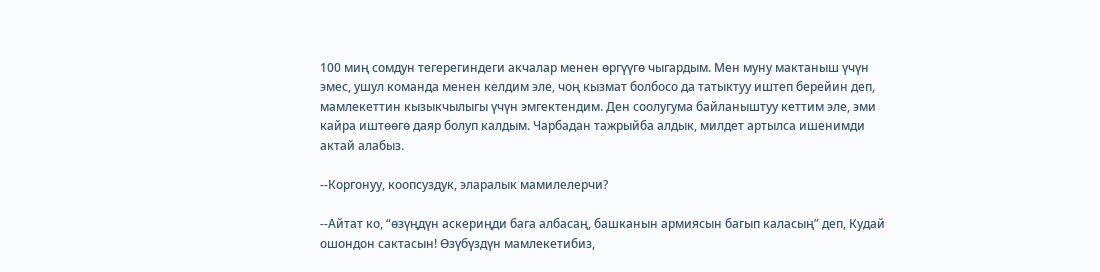100 миң сомдун тегерегиндеги акчалар менен өргүүгө чыгардым. Мен муну мактаныш үчүн эмес, ушул команда менен келдим эле, чоң кызмат болбосо да татыктуу иштеп берейин деп, мамлекеттин кызыкчылыгы үчүн эмгектендим. Ден соолугума байланыштуу кеттим эле, эми кайра иштөөгө даяр болуп калдым. Чарбадан тажрыйба алдык, милдет артылса ишенимди актай алабыз.

--Коргонуу, коопсуздук, эларалык мамилелерчи?

--Айтат ко, “өзүңдүн аскериңди бага албасаң, башканын армиясын багып каласың” деп, Кудай ошондон сактасын! Өзүбүздүн мамлекетибиз,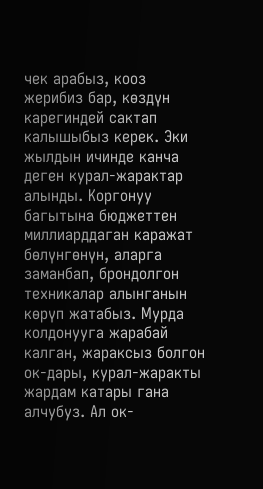чек арабыз, кооз жерибиз бар, көздүн карегиндей сактап калышыбыз керек. Эки жылдын ичинде канча деген курал-жарактар алынды. Коргонуу багытына бюджеттен миллиарддаган каражат бөлүнгөнүн, аларга заманбап, брондолгон техникалар алынганын көрүп жатабыз. Мурда колдонууга жарабай калган, жараксыз болгон ок-дары, курал-жаракты жардам катары гана алчубуз. Ал ок-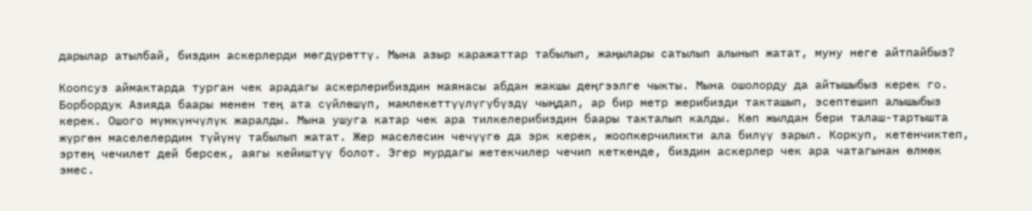дарылар атылбай, биздин аскерлерди мөгдүрөттү. Мына азыр каражаттар табылып, жаңылары сатылып алынып жатат, муну неге айтпайбыз?

Коопсуз аймактарда турган чек арадагы аскерлерибиздин маянасы абдан жакшы деңгээлге чыкты. Мына ошолорду да айтышыбыз керек го. Борбордук Азияда баары менен тең ата сүйлөшүп, мамлекеттүүлүгүбүздү чыңдап, ар бир метр жерибизди такташып, эсептешип алышыбыз керек. Ошого мүмкүнчүлүк жаралды. Мына ушуга катар чек ара тилкелерибиздин баары такталып калды. Көп жылдан бери талаш-тартышта жүргөн маселелердин түйүнү табылып жатат. Жер маселесин чечүүгө да эрк керек, жоопкерчиликти ала билүү зарыл. Коркуп, кетенчиктеп, эртең чечилет дей берсек, аягы кейиштүү болот. Эгер мурдагы жетекчилер чечип кеткенде, биздин аскерлер чек ара чатагынан өлмөк эмес.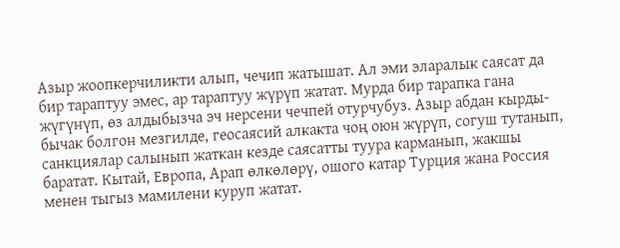Азыр жоопкерчиликти алып, чечип жатышат. Ал эми эларалык саясат да бир тараптуу эмес, ар тараптуу жүрүп жатат. Мурда бир тарапка гана жүгүнүп, өз алдыбызча эч нерсени чечпей отурчубуз. Азыр абдан кырды-бычак болгон мезгилде, геосаясий алкакта чоң оюн жүрүп, согуш тутанып, санкциялар салынып жаткан кезде саясатты туура карманып, жакшы баратат. Кытай, Европа, Арап өлкөлөрү, ошого катар Турция жана Россия менен тыгыз мамилени куруп жатат.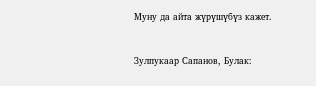Муну да айта жүрүшүбүз кажет.



Зулпукаар Сапанов, Булак: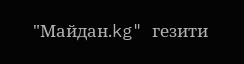"Майдан.kg" гезити